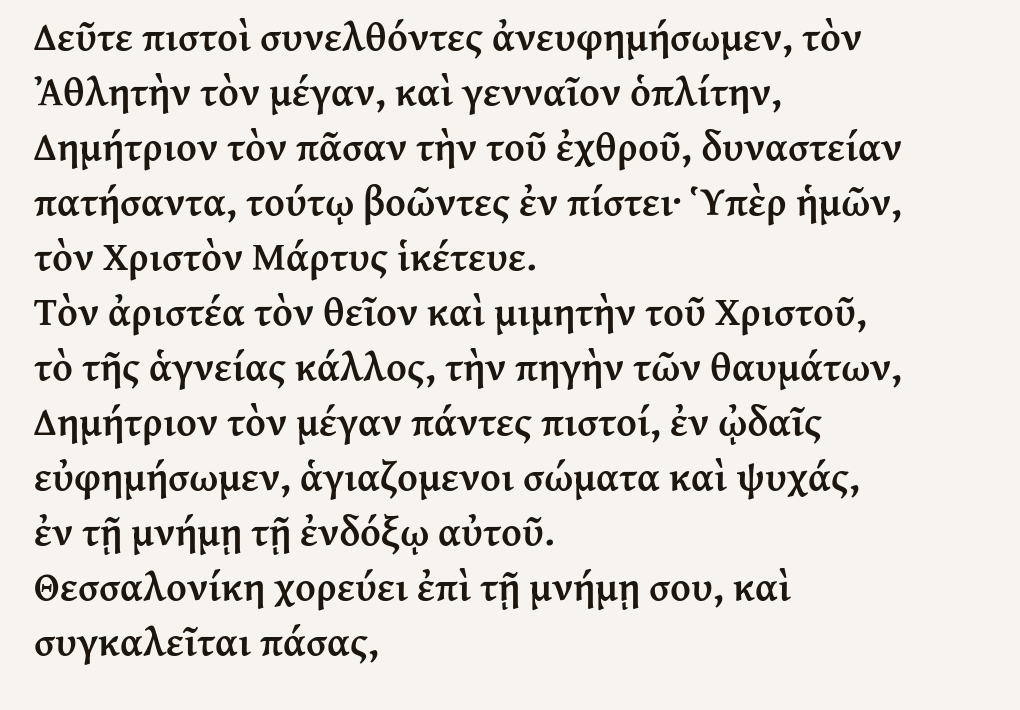Δεῦτε πιστοὶ συνελθόντες ἀνευφημήσωμεν, τὸν Ἀθλητὴν τὸν μέγαν, καὶ γενναῖον ὁπλίτην, Δημήτριον τὸν πᾶσαν τὴν τοῦ ἐχθροῦ, δυναστείαν πατήσαντα, τούτῳ βοῶντες ἐν πίστει· Ὑπὲρ ἡμῶν, τὸν Χριστὸν Μάρτυς ἱκέτευε.
Τὸν ἀριστέα τὸν θεῖον καὶ μιμητὴν τοῦ Χριστοῦ, τὸ τῆς ἁγνείας κάλλος, τὴν πηγὴν τῶν θαυμάτων, Δημήτριον τὸν μέγαν πάντες πιστοί, ἐν ᾠδαῖς εὐφημήσωμεν, ἁγιαζομενοι σώματα καὶ ψυχάς, ἐν τῇ μνήμῃ τῇ ἐνδόξῳ αὐτοῦ.
Θεσσαλονίκη χορεύει ἐπὶ τῇ μνήμῃ σου, καὶ συγκαλεῖται πάσας,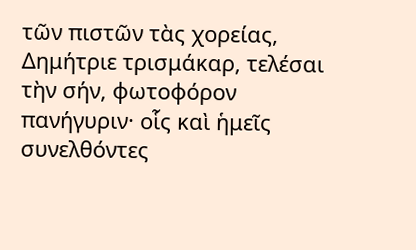τῶν πιστῶν τὰς χορείας, Δημήτριε τρισμάκαρ, τελέσαι τὴν σήν, φωτοφόρον πανήγυριν· οἷς καὶ ἡμεῖς συνελθόντες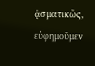ᾀσματικῶς, εὐφημοῦμεν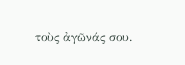τοὺς ἀγῶνάς σου.